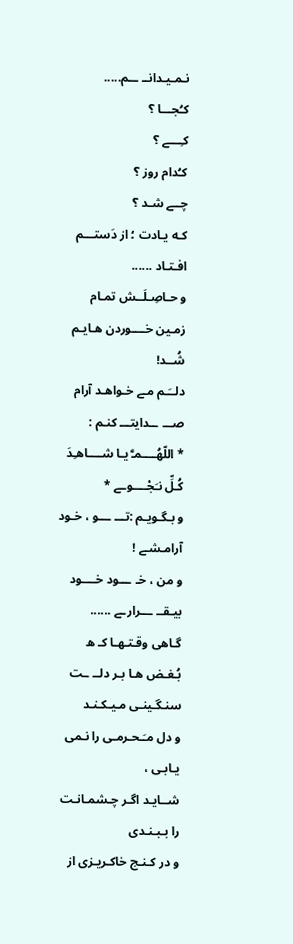نـمـیـدانــ ــم.....
کـُجـــا ؟
کـِـــے ؟
کـُدام روز ؟
چــے شـد ؟
کـه یـادت ؛ از دَستـــم افـتـاد ......
و حـاصِـلَــش تمـام زمـین خــــوردن هـایـم شُــد!
دلــَـم مـے خـواهـد آرام صـــ ــدایتـــ کنـم :
* اللّهُــــمـَّ یـا شــــاهـِدَ کُـلِّ نـَجْــــوـے *
و بـگـویـم :تـــ ـــو ، خـود آرامـشـے !
و من ، خـ ـــود خــــود بیـقــ ـــرارـے ......
گـاهی وقـتـهـا کـ ه بُـغـض هـا بـر دلــ ـت سنـگـینـی مـیـکـنـد
و دل مـَـحـرمـی را نـمی یـابـی ،
شــایـد اگـر چـشمـانـت را بـبـنـدی
و در کـنـج خاکـریـزی از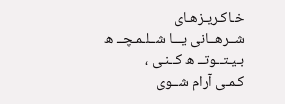خـاکـریـزهـای
شــرهــانی یـــا شــلـمـچــ ه بـیـتــوتــ ه کــنـی ،
کـمـی آرام شــوی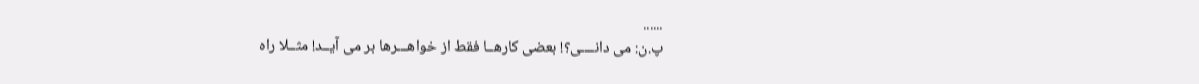......
پ.ن: می دانــــی؟! بعضی کارهــا فقط از خواهـــرها بر می آیــد! مثــلا راه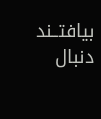بیافتــند دنبال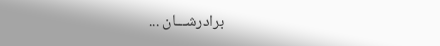برادرشـــان ...